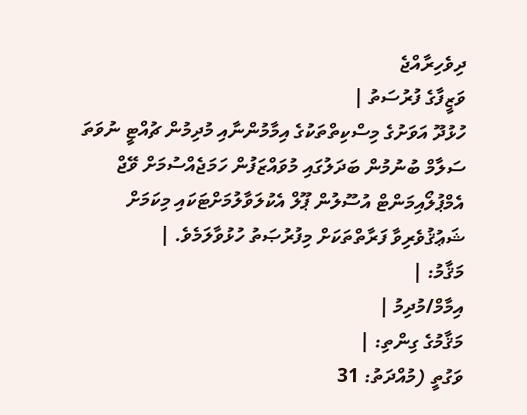ދިވެހިރާއްޖެ
ވަޒީފާގެ ފުރުސަތު |
ހުޅުދޫ އަވަށުގެ މިސްކިތްތަކުގެ އިމާމުންނާއި މުދިމުން ޗުއްޓީ ނުވަތަ ސަލާމް ބުނުމުން ބަދަލުގައި މުވައްޒަފުން ހަމަޖެއްސުމަށް ވޭޖް އެމްޕުލޯއިމަންޓް އުސޫލުން ޕޫލް އެކުލަވާލުމަށްޓަކައި މިކަމަށް ޝަޢުޤުވެރިވާ ފަރާތްތަކަށް މިފުރުޞަތު ހުޅުވާލަމެވެ. |
މަޤާމު: |
އިމާމް/މުދިމު |
މަޤާމުގެ ގިންތި: |
ވަގުތީ (މުއްދަތު: 31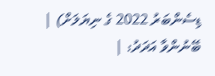ޑިސެންބަރު 2022 ގެ ނިޔަލަށް) |
ބޭނުންވާ އަދަދު: |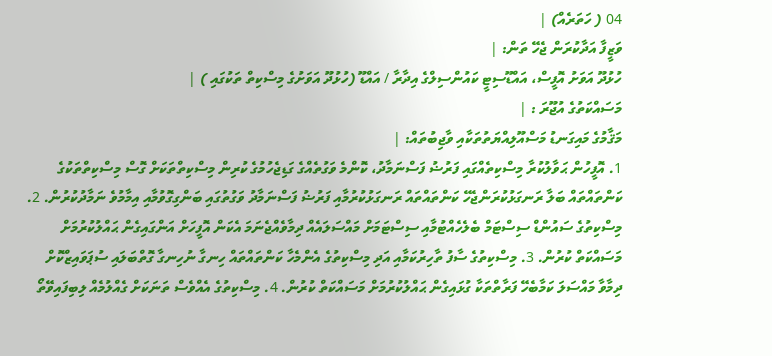04 ( ހަތަރެއް) |
ވަޒީފާ އަދާކުރަން ޖެހޭ ތަން: |
ހުޅުދޫ އަވަށު އޮފީސް، އައްޑޫސިޓީ ކައުންސިލްގެ އިދާރާ / އައްޑޫ (ހުޅުދޫ އަވަށުގެ މިސްކިތް ތަކުގައި ) |
މަސައްކަތުގެ އުޖޫރަ : |
މަޤާމުގެ މައިގަނޑު މަސްއޫލިއްޔަތުތަކާއި ވާޖިބުތައް: |
1. އޮފީހުން ޙަވާލުކުރާ މިސްކިތެއްގައި ފަރުޟު ފަސްނަމާދު، ކޮންމެ ވަގުތެއްގެ ގަޑިޖެހުމުގެ ކުރިން މިސްކިތްތަކަށް ގޮސް މިސްކިތްތަކުގެ ކަންތައްތައް ބަލާ ރަނގަޅުކުރަންޖެހޭ ކަންތައްތައް ރަނގަޅުކުރުމާއި ފަރުޟު ފަސްނަމާދު ވަގުތުގައި ބަންގިގޮވުމާއި އިމާމުވެ ނަމާދުކުރުން. 2. މިސްކިތުގެ ސައުންޑް ސިސްޓަމް ބެލެހެއްޓުމާއި ސިސްޓަމަށް މައްސަލައެއް ދިމާވެއްޖެނަމަ އެކަން އޮފީހަށް އަންގައިގެން ޙައްލުކުރުމަށް މަސައްކަތް ކުރުން. 3. މިސްކިތުގެ ސާފު ތާހިރުކަމާއި އަދި މިސްކިތުގެ އެންމެހާ ކަންތައްތައް ހިނގާ ނުހިނގާ ގޮތްބަލައި ސުޕަވައިޒްކޮށް ދިމާވާ މައްސަލަ ކަމާބެހޭ ފަރާތްތަކާ ގުޅައިގެން ޙައްލުކުރުމަށް މަސައްކަތް ކުރުން. 4. މިސްކިތުގެ އެއްވެސް ތަނަކަށް ގެއްލުމެއް ލިބިފައިވޭތޯ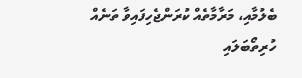ބެލުމާއި، މަރާމާތެއް ކުރަންޖެހިފައިވާ ތަނެއް ހުރިތޯބަލައި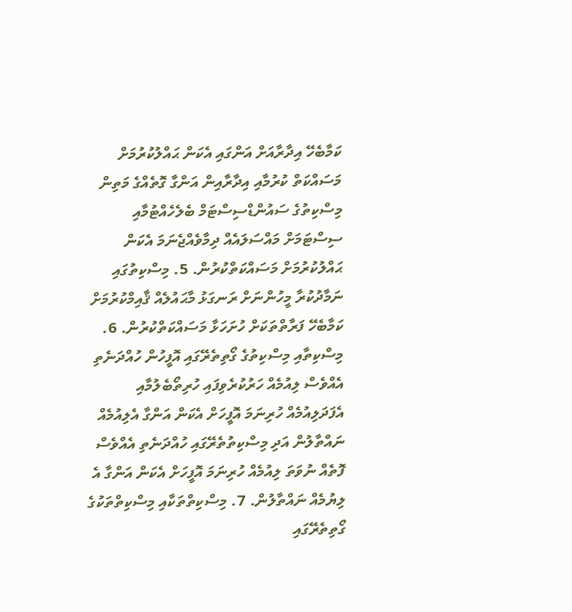ކަމާބެހޭ އިދާރާއަށް އަންގައި އެކަން ޙައްލުކުރުމަށް މަސައްކަތް ކުރުމާއި އިދާރާއިން އަންގާ ގޮތެއްގެ މަތިން މިސްކިތުގެ ސައުންޑްސިސްޓަމް ބެލެހެއްޓުމާއި ސިސްޓަމަށް މައްސަލައެއް ދިމާވެއްޖެނަމަ އެކަން ޙައްލުކުރުމަށް މަސައްކަތްކުރުން. 5. މިސްކިތުގައި ނަމާދުކުރާ މީހުންނަށް ރަނގަޅު މާޙައުލެއް ޤާއިމްކުރުމަށް ކަމާބެހޭ ފަރާތްތަކަށް ހުށަހަޅާ މަސައްކަތްކުރުން. 6. މިސްކިތާއި މިސްކިތުގެ ގޯތިތެރޭގައި އޮފީހުން ހުއްދަނެތި އެއްވެސް ލިއުމެއް ހަރުކުރެވިފައި ހުރިތޯބެލުމާއި އެފަދަލިއުމެއް ހުރިނަމަ އޮފީހަށް އެކަން އަންގާ އެލިއުމެއް ނައްތާލުން އަދި މިސްކިތުތެރޭގައި ހުއްދަނެތި އެއްވެސް ފޮތެއް ނުވަތަ ލިއުމެއް ހުރިނަމަ އޮފީހަށް އެކަން އަންގާ އެ ލިޔުމެއް ނައްތާލުން. 7. މިސްކިތްތަކާއި މިސްކިތްތަކުގެ ގޯތިތެރޭގައި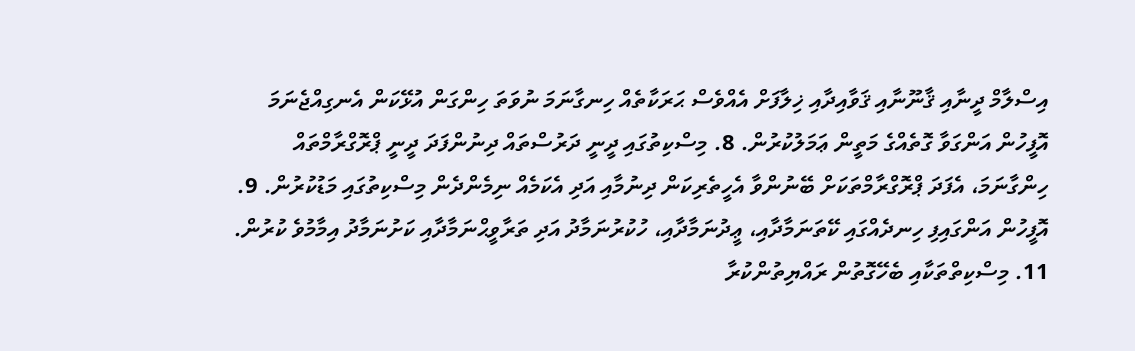އިސްލާމް ދީނާއި ޤާނޫނާއި ޤަވާއިދާއި ޚިލާފަށް އެއްވެސް ޙަރަކާތެއް ހިނގާނަމަ ނުވަތަ ހިންގަން އުޅޭކަން އެނގިއްޖެނަމަ އޮފީހުން އަންގަވާ ގޮތެއްގެ މަތީން ޢަމަލުކުރުން. 8. މިސްކިތުގައި ދީނީ ދަރުސްތައް ދިނުންފަދަ ދީނީ ޕްރޮގްރާމްތައް ހިންގާނަމަ، އެފަދަ ޕްރޮގްރާމްތަކަށް ބޭނުންވާ އެހީތެރިކަން ދިނުމާއި އަދި އެކަމެއް ނިމެންދެން މިސްކިތުގައި މަޑުކުރުން. 9. އޮފީހުން އަންގައިފި ހިނދެއްގައި ކޭތަނަމާދާއި، ޢީދުނަމާދާއި، ހުކުރުނަމާދު އަދި ތަރާވީޙްނަމާދާއި ކަށުނަމާދު އިމާމުވެ ކުރުން. 11. މިސްކިތްތަކާއި ބެހޭގޮތުން ރައްޔިތުންކުރާ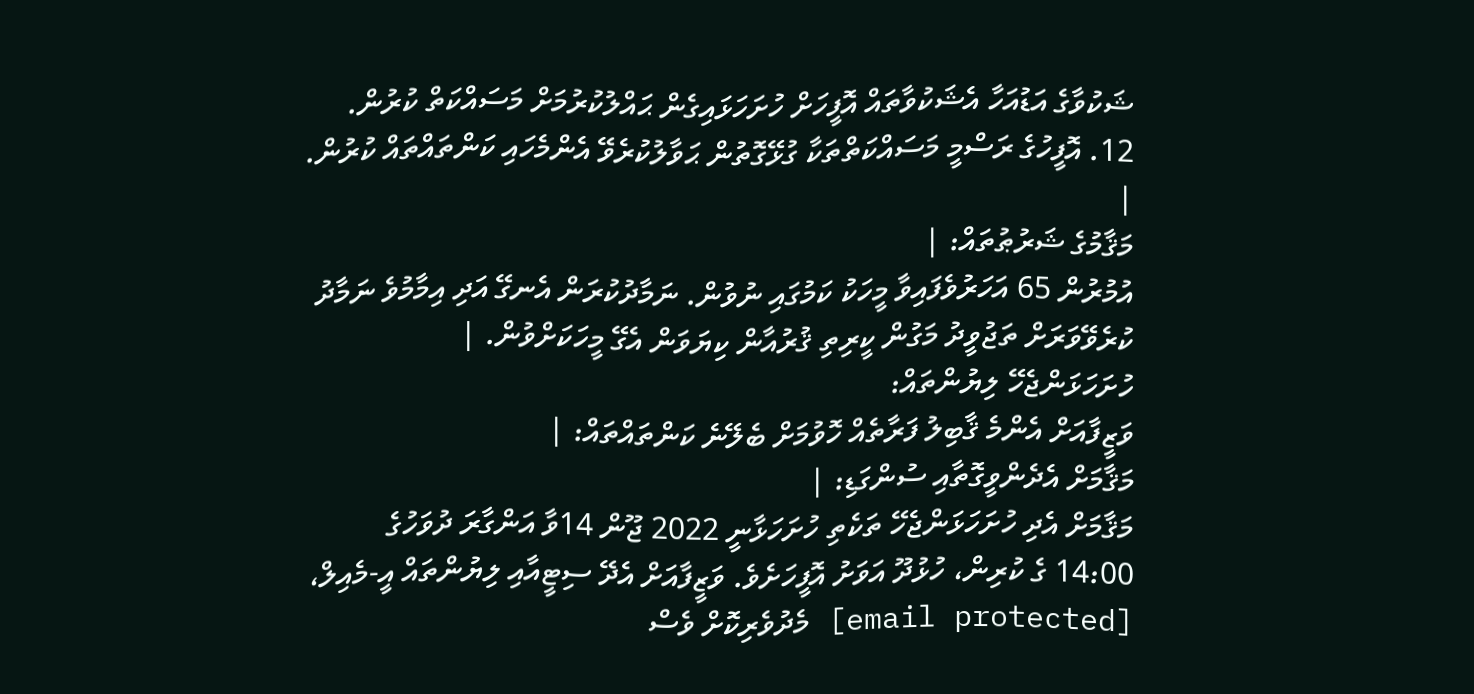ޝަކުވާގެ އަޑުއަހާ އެޝަކުވާތައް އޮފީހަށް ހުށަހަޅައިގެން ޙައްލުކުރުމަށް މަސައްކަތް ކުރުން. 12. އޮފީހުގެ ރަސްމީ މަސައްކަތްތަކާ ގުޅޭގޮތުން ޙަވާލުކުރެވޭ އެންމެހައި ކަންތައްތައް ކުރުން. |
މަޤާމުގެ ޝަރުޠުތައް: |
އުމުރުން 65 އަހަރުވެފައިވާ މީހަކު ކަމުގައި ނުވުން. ނަމާދުކުރަން އެނގޭ އަދި އިމާމުވެ ނަމާދު ކުރެވޭވަރަށް ތަޖުވީދު މަގުން ކީރިތި ޤުރުއާން ކިޔަވަން އެގޭ މީހަކަށްވުން. |
ހުށަހަޅަންޖެހޭ ލިޔުންތައް:
ވަޒީފާއަށް އެންމެ ޤާބިލު ފަރާތެއް ހޮވުމަށް ބެލޭނެ ކަންތައްތައް: |
މަޤާމަށް އެދެންވީގޮތާއި ސުންގަޑި: |
މަޤާމަށް އެދި ހުށަހަޅަންޖެހޭ ތަކެތި ހުށަހަޅާނީ 2022 ޖޫން 14ވާ އަންގާރަ ދުވަހުގެ 14:00 ގެ ކުރިން، ހުޅުދޫ އަވަށު އޮފީހަށެވެ. ވަޒީފާއަށް އެދޭ ސިޓީއާއި ލިޔުންތައް އީ-މެއިލް، [email protected] މެދުވެރިކޮށް ވެސް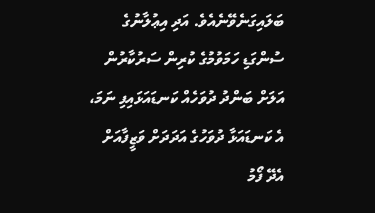ބަލައިގަނެވޭނެއެވެ. އަދި އިޢުލާނުގެ ސުންގަޑި ހަމަވުމުގެ ކުރިން ސަރުކާރުން އަލަށް ބަންދު ދުވަހެއް ކަނޑައަޅައިފި ނަމަ، އެ ކަނޑައަޅާ ދުވަހުގެ އަދަދަށް ވަޒީފާއަށް އެދޭ ފޯމު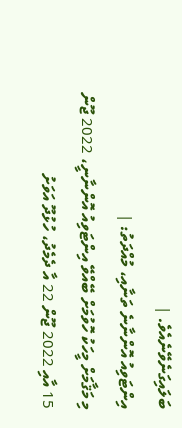ބަލައިގަނެވޭނެއެވެ. |
އިންޓަވިއު އޮންނާނެ ތަނާއި، މުއްދަތު: |
މި މަޤާމަށް މީހަކު ހޮވުމަށް ބޭއްވޭ އިންޓަވިއު އޮންނާނީ، 2022 ޖޫން 15 އާއި 2022 ޖޫން 22 އާ ދެމެދު، ހުޅުދޫ އަވަށު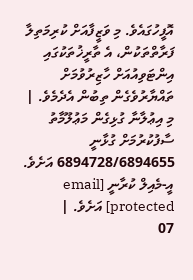އޮފީހުގައެވެ. މި ވަޒީފާއަށް ކުރިމަތިލާ ފަރާތްތަކުން، އެ ތާރީޚުތަކުގައި އިންޓަވިއުއަށް ހާޒިރުވުމަށް ތައްޔާރުވެގެން ތިބުން އެދެމެވެ. |
މި އިޢުލާނާ ގުޅިގެން މަޢުލޫމާތު ސާފުކުރުމަށް ގުޅާނީ 6894728/6894655 އަށެވެ. އީ-މެއިލް ކުރާނީ [email protected] އަށެވެ. |
07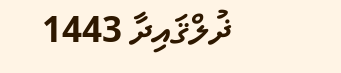ޛުލްޤައިދާ 1443